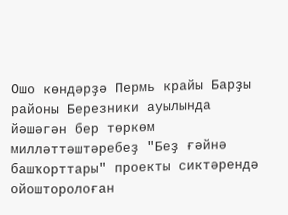Ошо көндәрҙә Пермь крайы Барҙы районы Березники ауылында йәшәгән бер төркөм милләттәштәребеҙ "Беҙ ғәйнә башҡорттары" проекты сиктәрендә ойошторолоған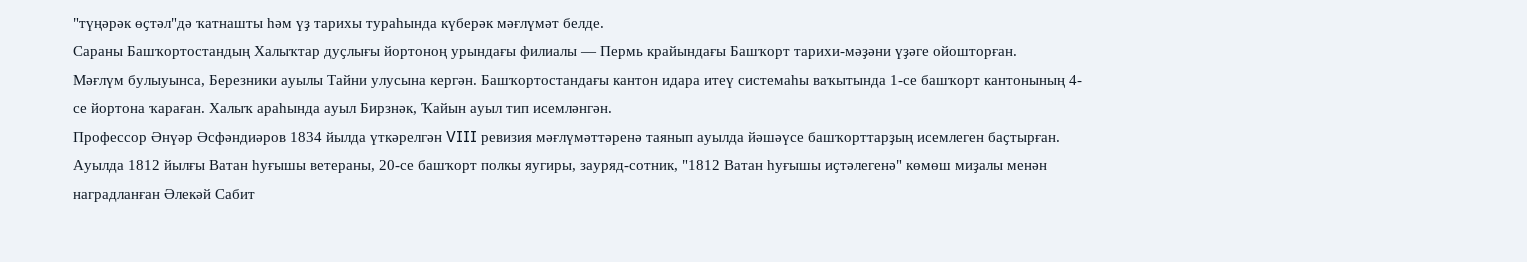"түңәрәк өҫтәл"дә ҡатнашты һәм үҙ тарихы тураһында күберәк мәғлүмәт белде.
Сараны Башҡортостандың Халыҡтар дуҫлығы йортоноң урындағы филиалы — Пермь крайындағы Башҡорт тарихи-мәҙәни үҙәге ойошторған.
Мәғлүм булыуынса, Березники ауылы Тайни улусына кергән. Башҡортостандағы кантон идара итеү системаһы ваҡытында 1-се башҡорт кантонының 4-се йортона ҡараған. Халыҡ араһында ауыл Бирзнәк, Ҡайын ауыл тип исемләнгән.
Профессор Әнүәр Әсфәндиәров 1834 йылда үткәрелгән VIII ревизия мәғлүмәттәренә таянып ауылда йәшәүсе башҡорттарҙың исемлеген баҫтырған. Ауылда 1812 йылғы Ватан һуғышы ветераны, 20-се башҡорт полкы яугиры, зауряд-сотник, "1812 Ватан һуғышы иҫтәлегенә" көмөш миҙалы менән наградланған Әлекәй Сабит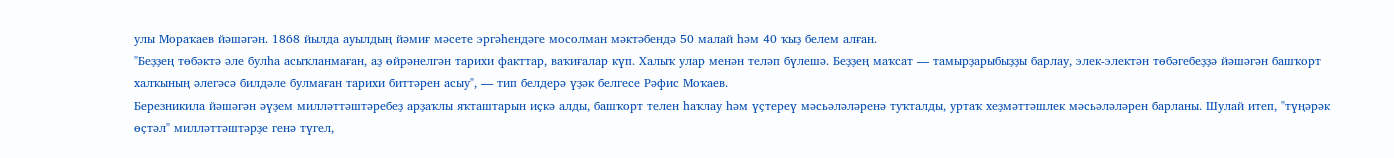улы Мораҡаев йәшәгән. 1868 йылда ауылдың йәмиғ мәсете эргәһендәге мосолман мәктәбендә 50 малай һәм 40 ҡыҙ белем алған.
"Беҙҙең төбәктә әле булһа асыҡланмаған, аҙ өйрәнелгән тарихи факттар, ваҡиғалар күп. Халыҡ улар менән теләп бүлешә. Беҙҙең маҡсат — тамырҙарыбыҙҙы барлау, элек-электән төбәгебеҙҙә йәшәгән башҡорт халҡының әлегәсә билдәле булмаған тарихи биттәрен асыу", — тип белдерә үҙәк белгесе Рәфис Моҡаев.
Березникила йәшәгән әүҙем милләттәштәребеҙ арҙаҡлы яҡташтарын иҫкә алды, башҡорт телен һаҡлау һәм үҫтереү мәсьәләләренә туҡталды, уртаҡ хеҙмәттәшлек мәсьәләләрен барланы. Шулай итеп, "түңәрәк өҫтәл" милләттәштәрҙе генә түгел,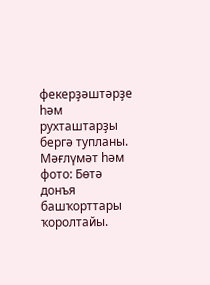фекерҙәштәрҙе һәм рухташтарҙы бергә тупланы.
Мәғлүмәт һәм фото: Бөтә донъя башҡорттары ҡоролтайы.